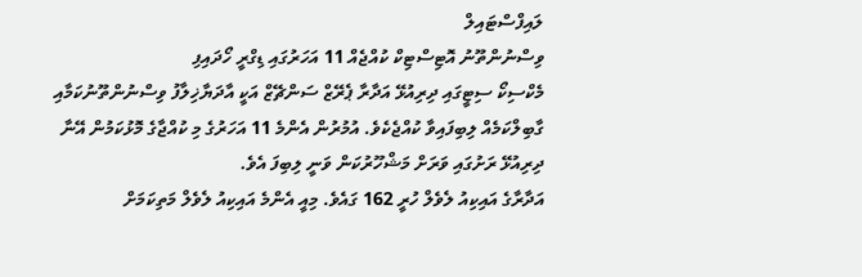ލައިފްސްޓައިލް
ވިސްނުންތޫނު އޮޓިސްޓިކް ކުއްޖެއް 11 އަހަރުގައި ޑިގްރީ ހޯދައިފި
މެކްސިކޯ ސިޓީގައި ދިރިއުޅޭ އަދާރާ ޕެރޭޒް ސަންޗޭޒް އަކީ އާދަޔާޚިލާފު ވިސްނުންތޫނުކަމާއި ގާބިލްކަމެއް ލިބިފައިވާ ކުއްޖެކެވެ. އުމުރުން އެންމެ 11 އަހަރުގެ މި ކުއްޖާގެ މޮޅުކަމުން އޭނާ ދިރިއުޅޭ ރަށުގައި ވަރަށް މަޝްހޫރުކަން ވަނީ ލިބިފަ އެވެ.
އަދާރާގެ އައިކިއު ލެވެލް ހުރީ 162 ގައެވެ. މިއީ އެންމެ އައިކިއު ލެވެލް މަތިކަމަށް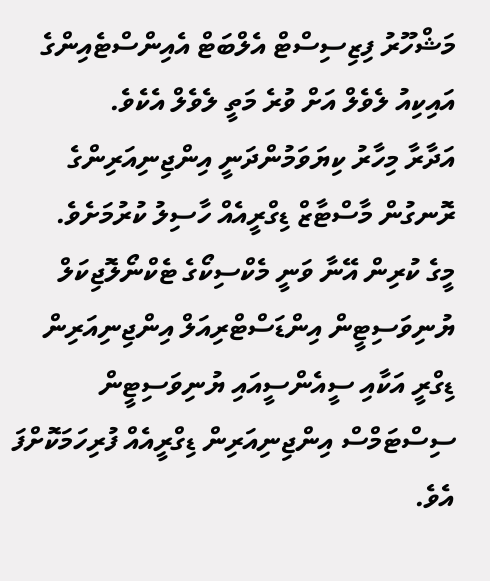މަޝްހޫރު ފިޒިސިސްޓް އެލްބަޓް އެއިންސްޓެއިންގެ އައިކިއު ލެވެލް އަށް ވުރެ މަތީ ލެވެލް އެކެވެ.
އަދާރާ މިހާރު ކިޔަވަމުންދަނީ އިންޖިނިއަރިންގެ ރޮނގުން މާސްޓާޒް ޑިގްރީއެއް ހާސިލު ކުރުމަށެވެ.
މީގެ ކުރިން އޭނާ ވަނީ މެކްސިކޯގެ ޓެކްނޯލޮޖިކަލް ޔުނިވަސިޓީން އިންޑަސްޓްރިއަލް އިންޖިނިއަރިން ޑިގްރީ އަކާއި ސީއެންސީއައި ޔުނިވަސިޓީން ސިސްޓަމްސް އިންޖިނިއަރިން ޑިގްރީއެއް ފުރިހަމަކޮށްފަ އެވެ.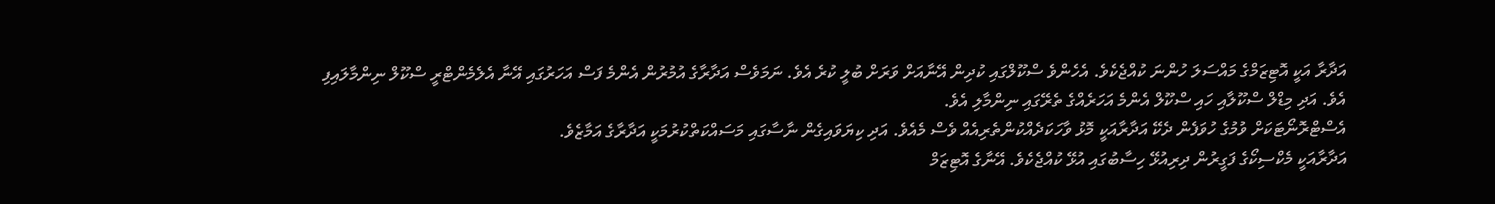އަދާރާ އަކީ އޮޓިޒަމްގެ މައްސަލަ ހުންނަ ކުއްޖެކެވެ. އެހެންވެ ސްކޫލްގައި ކުދިން އޭނާއަށް ވަރަށް ބުލީ ކުރެ އެވެ. ނަމަވެސް އަދާރާގެ އުމުރުން އެންމެ ފަސް އަހަރުގައި އޭނާ އެލެމެންޓްރީ ސްކޫލް ނިންމާލައިފި އެވެ. އަދި މިޑްލް ސްކޫލާއި ހައި ސްކޫލް އެންމެ އަހަރެއްގެ ތެރޭގައި ނިންމާލި އެވެ.
އެސްޓްރޮނޯޓަކަށް ވުމުގެ ހުވަފެން ދެކޭ އަދާރާއަކީ މޮޅު ވާހަކަދެއްކުންތެރިއެއް ވެސް މެއެވެ. އަދި ކިޔަވައިގެން ނާސާގައި މަސައްކަތްކުރުމަކީ އަދާރާގެ އަމާޒެވެ.
އަދާރާއަކީ މެކްސިކޯގެ ފަގީރުން ދިރިއުޅޭ ހިސާބުގައި އުޅޭ ކުއްޖެކެވެ. އޭނާގެ އޮޓިޒަމް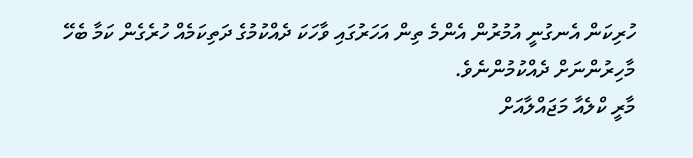ހުރިކަން އެނގުނީ އުމުރުން އެންމެ ތިން އަހަރުގައި ވާހަކަ ދެއްކުމުގެ ދަތިކަމެއް ހުރެގެން ކަމާ ބެހޭ މާހިރުންނަށް ދެއްކުމުންނެވެ.
މާރީ ކްލެއާ މަޖައްލާއަށް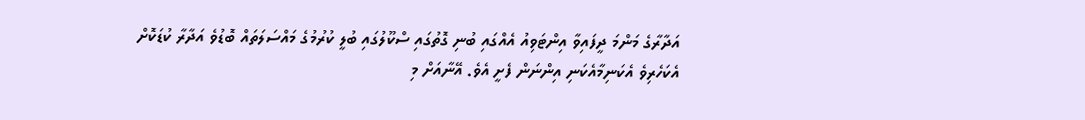އަދާރާގެ މަންމަ ދީފައިވާ އިންޓަވިއު އެއްގައި ބުނި ގޮތުގައި ސްކޫލުގައި ބުލީ ކުރުމުގެ މައްސަލަތައް ބޮޑުވެ އަދާރާ ކުޑަކޮށް އެކަހެރިވެ އެކަނިމާއެކަނި އިންނަން ފެށީ އެވެ. އޭނާއަށް މި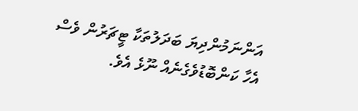އަންނަމުންދިޔަ ބަދަލުތަކާ ޓީޗަރުން ވެސް އެހާ ކަންބޮޑުވެގެނެއް ނޫޅެ އެވެ.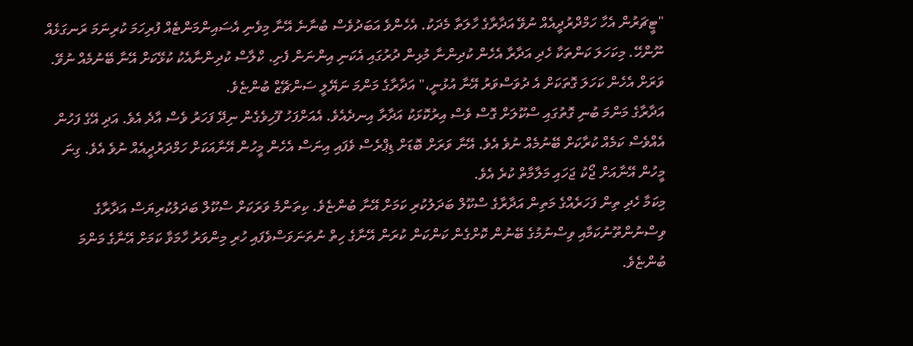"ޓީޗަރުން އެހާ ހަމްދްރުދީއެއް ނުވޭ އަދާރާގެ ހާލަތާ މެދަކު. އެހެންވެ އަބަދުވެސް ބުނާނެ އޭނާ މިވެނި އެސައިންމަންޓެއް ފުރިހަމަ ކުރިނަމަ ރަނގަޅެއް ނޫންހޭ. މިކަހަލަ ކަންތަކާ ހެދި އަދާރާ އެހެން ކުދިންނާ މުޅިން ދުރުގައި އެކަނި އިންނަން ފެށި. ކްލާސް ކުދިންނާއެކު ކުޅޭކަށް އޭނާ ބޭނުމެއް ނުވޭ. ވަރަށް އެހެން ކަހަލަ ގޮތަކަށް އެ ދުވަސްވަރު އޭނާ އުޅުނީ،" އަދާރާގެ މަންމަ ނަޔޭލީ ސަންޗޭޒް ބުންޏެވެ.
އަދާރާގެ މަންމަ ބުނި ގޮތުގައި ސްކޫލަށް ގޮސް ވެސް އިރުކޮޅަކު އަދާރާ އިނދެއެވެ. އެއަށްފަހު ފޫހިވެގެން ނިދޭ ފަހަރު ވެސް އާދެ އެވެ. އަދި އޭގެ ފަހުން އެއްވެސް ކަމެއް ކުރާކަށް ބޭނުމެއް ނުވެ އެވެ. އޭނާ ވަރަށް ބޮޑަށް ޑިޕްރެސް ވެފައި އިނަސް އެހެން މީހުން އޭނާއަކަށް ހަމްދަރުދީއެއް ނުވެ އެވެ. ގިނަ މީހުން އޭނާއަށް ޖޯކު ޖަހައި މަލާމާތް ކުރެ އެވެ.
މިކަމާ ހެދި ތިން ފަހަރެއްގެ މަތިން އަދާރާގެ ސްކޫލް ބަދަލުކުރި ކަމަށް އޭނާ ބުންޏެވެ. ކިތަންމެ ވަރަކަށް ސްކޫލް ބަދަލުކުރިޔަސް އަދާރާގެ ވިސްނުންތޫނުކަމާއި ވިސްނުމުގެ ބޭނުން ކޮށްގެން ކަންކަން ކުރަން އޭނާގެ ހިތް ނުތަނަވަސްވެފައި ހުރި މިންވަރު ހާމަވާ ކަމަށް އޭނާގެ މަންމަ ބުންޏެވެ.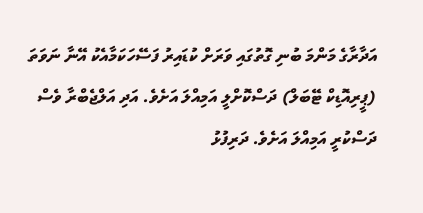އަދާރާގެ މަންމަ ބުނި ގޮތުގައި ވަރަށް ކުޑައިރު ފަސޭހަކަމާއެކު އޭނާ ނަވަތަ (ޕީރިއޮޑިކް ޓޭބަލް) ދަސްކޮށްލީ އަމިއްލަ އަށެވެ. އަދި އަލްޖެބްރާ ވެސް ދަސްކުރީ އަމިއްލަ އަށެވެ. ދަރިފުޅު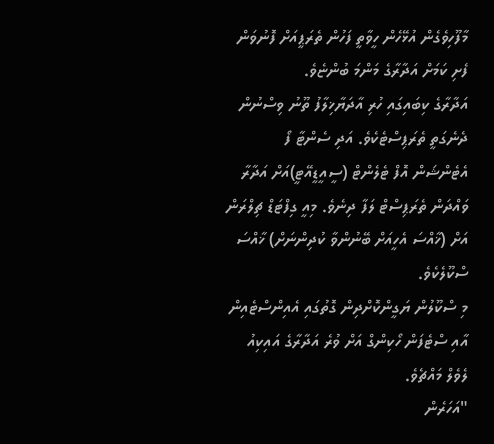މާފޫހިވެގެން އުޅޭހެން ހީވާތީ ފަހުން ތެރަޕީއަށް ފޮނުވަން ފެށި ކަމަށް އަދާރާގެ މަންމަ ބުންޏެވެ.
އަދާރާގެ ކިބައިގައި ހުރި އާދަޔާޚިލާފު ތޫނު ވިސްނުން ދެނެގަތީ ތެރަޕިސްޓެކެވެ. އަދި ސެންޓާ ފޯ އެޓެންޝަން އޮފް ޓެލެންޓް (ސީއީޑީއޭޓީ)އަށް އަދާރާ ވައްދަން ތެރަޕިސްޓް ލަފާ ދިނެވެ. މިއީ ގިފްޓަޑް ޗިލްރަން އަށް (ޚާއްސަ އެހީއަށް ބޭނުންވާ ކުދިންނަށް) ޚާއްސަ ސްކޫލެކެވެ.
މި ސްކޫލުން ޔަގީންކޮށްދިން ގޮތުގައި އެއިންސްޓެއިން އާއި ސްޓެފަން ހޯކިންގް އަށް ވުރެ އަދާރާގެ އައިކިއު ލެވެލް މައްޗެވެ.
"އަހަރެން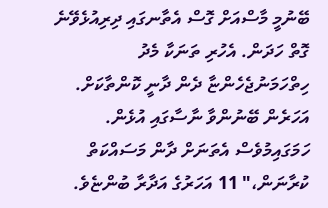ބޭނުމީ މާސްއަށް ގޮސް އެތާނގައި ދިރިއުޅެވޭނެ ގޮތް ހަދަން. އެހުރި ތަނަކާ މެދު ހިތްހަމަނުޖެހެންޏާ ދެން ދާނީ ކޮންތާކަށް. އަހަރެން ބޭނުންވާ ނާސާގައި އުޅެން. ހަމަގައިމުވެސް އެތަނަށް ދާން މަސައްކަތް ކުރާނަން،" 11 އަހަރުގެ އަދާރާ ބުންޏެވެ.